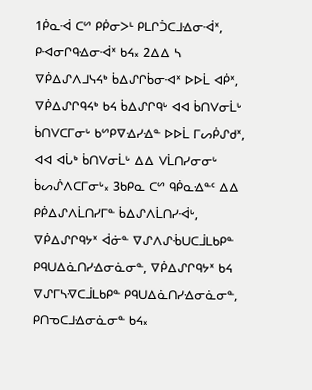1ᑮᓇᐙ ᑕᔥ ᑭᑮᓂᐳᒻ ᑭᒪᒋᑑᑕᒧᐎᓂᐙᕽ, ᑭᐗᓂᒋᑫᐎᓂᐙᕽ ᑲᔦ᙮ 2ᐃᐃ ᓴ ᐁᑮᐃᔑᐱᒧᓭᔦᒃ ᑳᐃᔑᒋᑳᓂᐗᕽ ᐅᐅᒫ ᐊᑮᕽ, ᐁᑮᐃᔑᒋᑫᔦᒃ ᑲᔦ ᑳᐃᔑᒋᑫᒡ ᐊᐊ ᑳᑎᐯᓂᒫᒡ ᑳᑎᐯᑕᒥᓂᒡ ᑲᔥᑭᐁᐎᓯᐎᓐ ᐅᐅᒫ ᒥᔕᑮᔑᑯᕽ, ᐊᐊ ᐊᒑᒃ ᑳᑎᐯᓂᒫᒡ ᐃᐃ ᐯᒫᑎᓯᓂᓂᒡ ᑳᔕᔒᐱᑕᒥᓂᒡ᙮ 3ᑲᑭᓇ ᑕᔥ ᑫᑮᓇᐎᓐᑦ ᐃᐃ ᑭᑮᐃᔑᐱᒫᑎᓯᒥᓐ ᑳᐃᔑᐱᒫᑎᓯᐙᒡ, ᐁᑮᐃᔑᒋᑫᔭᕽ ᐋᓃᓐ ᐁᔑᐱᔑᒀᑌᑕᒨᒪᑲᑭᓐ ᑭᑫᑌᐃᓈᑎᓯᐎᓂᓈᓂᓐ, ᐁᑮᐃᔑᒋᑫᔭᕽ ᑲᔦ ᐁᔑᒥᓴᐌᑕᒨᒪᑲᑭᓐ ᑭᑫᑌᐃᓈᑎᓯᐎᓂᓈᓂᓐ, ᑭᑎᓀᑕᒧᐎᓂᓈᓂᓐ ᑲᔦ᙮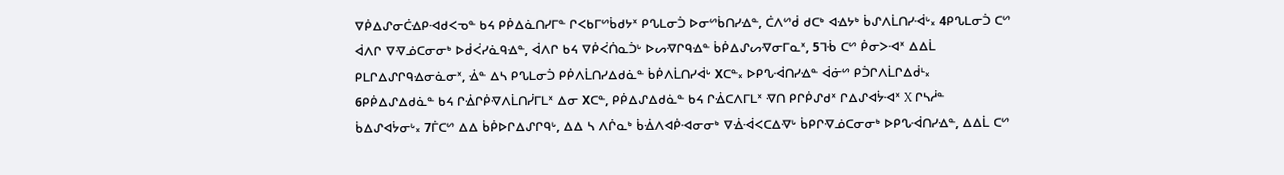ᐁᑮᐃᔑᓂᑖᐎᑭᐗᑯᐸᓀᓐ ᑲᔦ ᑭᑮᐃᓈᑎᓯᒥᓐ ᒋᐸᑲᒥᔥᑳᑯᔭᕽ ᑭᔐᒪᓂᑑ ᐅᓂᔥᑳᑎᓯᐎᓐ, ᑖᐱᔥᑰ ᑯᑕᒃ ᐊᐎᔭᒃ ᑳᔑᐱᒫᑎᓯᐙᒡ᙮ 4ᑭᔐᒪᓂᑑ ᑕᔥ ᐋᐱᒋ ᐁᐌᓅᑕᓂᓂᒃ ᐅᑰᐹᓯᓈᑫᐎᓐ, ᐋᐱᒋ ᑲᔦ ᐁᑮᐹᑏᓇᑑᒡ ᐅᔕᐌᒋᑫᐎᓐ ᑳᑮᐃᔑᔕᐌᓂᒥᓇᕽ, 5ᒣᒀ ᑕᔥ ᑮᓂᐳᐗᕽ ᐃᐃᒫ ᑭᒪᒋᐃᔑᒋᑫᐎᓂᓈᓂᕽ, ᐐᓐ ᐃᓴ ᑭᔐᒪᓂᑑ ᑭᑮᐱᒫᑎᓯᐃᑯᓈᓐ ᑳᑮᐱᒫᑎᓯᐋᒡ Xᑕᓐ᙮ ᐅᑭᔐᐙᑎᓯᐎᓐ ᐋᓃᔥ ᑭᑑᒋᐱᒫᒋᐃᑰᒻ᙮ 6ᑭᑮᐃᔑᐃᑯᓈᓐ ᑲᔦ ᒋᐐᒋᑮᐌᐱᒫᑎᓰᒥᒪᕽ ᐃᓂ Xᑕᓐ, ᑭᑮᐃᔑᐃᑯᓈᓐ ᑲᔦ ᒋᐐᑕᐱᒥᒪᕽ ᐌᑎ ᑭᒋᑮᔑᑯᕽ ᒋᐃᔑᐊᔮᐗᕽ X ᒋᓴᓲᓐ ᑳᐃᔑᐊᔮᓂᒡ᙮ 7ᒦᑕᔥ ᐃᐃ ᑳᑮᐅᒋᐃᔑᒋᑫᒡ, ᐃᐃ ᓴ ᐱᒌᓇᒃ ᑳᐐᐱᐊᑮᐗᓂᓂᒃ ᐁᐐᐙᐸᑕᐃᐌᒡ ᑳᑭᒋᐌᓅᑕᓂᓂᒃ ᐅᑭᔐᐙᑎᓯᐎᓐ, ᐃᐃᒫ ᑕᔥ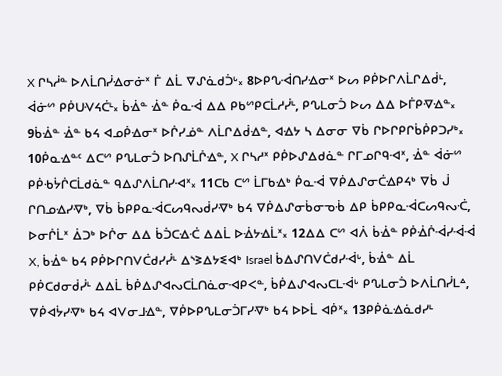X ᒋᓴᓲᓐ ᐅᐱᒫᑎᓰᐎᓂᓃᕽ ᒦ ᐃᒫ ᐁᔑᓈᑯᑑᒡ᙮ 8ᐅᑭᔐᐙᑎᓯᐎᓂᕽ ᐅᔕ ᑭᑮᐅᒋᐱᒫᒋᐃᑰᒻ, ᐋᓃᔥ ᑭᑮᑌᐺᔦᑖᒻ᙮ ᑳᐐᓐ ᐐᓐ ᑮᓇᐙ ᐃᐃ ᑭᑲᔥᑭᑕᒫᓱᓰᒻ, ᑭᔐᒪᓂᑑ ᐅᔕ ᐃᐃ ᐅᒦᑭᐌᐎᓐ᙮ 9ᑳᐐᓐ ᐐᓐ ᑲᔦ ᐊᓄᑮᐎᓂᕽ ᐅᒌᓯᓅᓐ ᐱᒫᒋᐃᑰᐎᓐ, ᐊᐎᔭ ᓴ ᐃᓂᓂ ᐁᑳ ᒋᐅᒋᑭᒋᑳᑮᑭᑐᓯᒃ᙮ 10ᑮᓇᐎᓐᑦ ᐃᑕᔥ ᑭᔐᒪᓂᑑ ᐅᑎᔑᒫᒌᐎᓐ, X ᒋᓴᓱᕽ ᑭᑮᐅᔑᐃᑯᓈᓐ ᒋᒥᓄᒋᑫᐗᕽ, ᐐᓐ ᐋᓃᔥ ᑭᑮᑾᔮᒌᑕᒫᑯᓈᓐ ᑫᐃᔑᐱᒫᑎᓯᐗᕽ᙮ 11ᑕᑲ ᑕᔥ ᒫᒥᑲᐎᒃ ᑮᓇᐙ ᐁᑮᐃᔑᓂᑖᐎᑭᔦᒃ ᐁᑳ ᒎ ᒋᑎᓄᐎᓯᐌᒃ, ᐁᑳ ᑳᑭᑭᓇᐙᑕᔕᑫᔓᑰᓯᐌᒃ ᑲᔦ ᐁᑮᐃᔑᓂᑳᓂᓀᒀ ᐃᑭ ᑳᑭᑭᓇᐙᑕᔕᑫᔓᑣ, ᐅᓂᒌᒫᕽ ᐄᑐᒃ ᐅᒌᓂ ᐃᐃ ᑳᑑᑕᐎᑣ ᐃᐃᒫ ᐅᐐᔭᐎᒫᕽ᙮ 12ᐃᐃ ᑕᔥ ᐊᐲ ᑳᐐᓐ ᑭᑮᐐᒌᐙᓯᐙᐙ X, ᑳᐐᓐ ᑲᔦ ᑭᑮᐅᒋᑎᐯᑖᑯᓯᓰᒻ ᐃᔅᕒᐃᔭᓬᐊᒃ Israel ᑳᐃᔑᑎᐯᑖᑯᓯᐙᒡ, ᑳᐐᓐ ᐃᒫ ᑭᑮᑕᑯᓂᑰᓰᒻ ᐃᐃᒫ ᑳᑮᐃᔑᐊᔓᑕᒫᑎᓈᓂᐗᑭᐸᓐ, ᑳᑮᐃᔑᐊᔓᑕᒪᐙᒡ ᑭᔐᒪᓂᑑ ᐅᐱᒫᑎᓰᒪᐞ, ᐁᑮᐊᔮᓯᐌᒃ ᑲᔦ ᐊᐯᓂᒧᐎᓐ, ᐁᑮᐅᑭᔐᒪᓂᑑᒥᓯᐌᒃ ᑲᔦ ᐅᐅᒫ ᐊᑮᕽ᙮ 13ᑭᑮᓈᐎᓈᑯᓯᒻ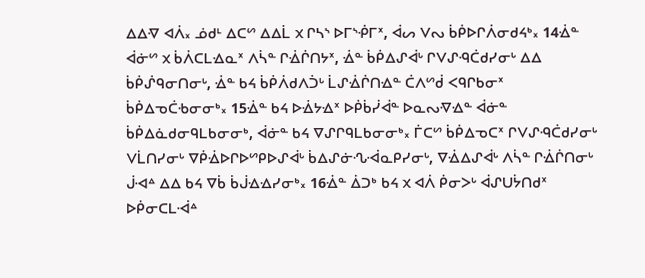ᐃᐃᐌ ᐊᐲ᙮ ᓅᑯᒻ ᐃᑕᔥ ᐃᐃᒫ X ᒋᓴᔅ ᐅᒥᔅᑸᒥᕽ, ᐋᔕ ᐯᔓ ᑳᑮᐅᒋᐲᓂᑯᔦᒃ᙮ 14ᐐᓐ ᐋᓃᔥ X ᑳᐲᑕᒪᐎᓇᕽ ᐱᓵᓐ ᒋᐐᒌᑎᔭᕽ, ᐐᓐ ᑳᑮᐃᔑᐋᒡ ᒋᐯᔑᑴᑖᑯᓯᓂᒡ ᐃᐃ ᑳᑮᔒᑫᓂᑎᓂᒡ, ᐐᓐ ᑲᔦ ᑳᑮᐲᑯᐱᑑᒡ ᒫᔑᐐᒌᑎᐎᓐ ᑖᐱᔥᑰ ᐸᑫᒋᑲᓂᕽ ᑳᑮᐃᓀᑖᑾᓂᓂᒃ᙮ 15ᐐᓐ ᑲᔦ ᐅᐐᔭᐎᕽ ᐅᑮᑳᓰᐋᓐ ᐅᓇᔓᐌᐎᓐ ᐋᓃᓐ ᑳᑮᐃᓈᑯᓂᑫᒪᑲᓂᓂᒃ, ᐋᓃᓐ ᑲᔦ ᐁᔑᒋᑫᒪᑲᓂᓂᒃ᙮ ᒦᑕᔥ ᑳᑮᐃᓀᑕᕽ ᒋᐯᔑᑴᑖᑯᓯᓂᒡ ᐯᒫᑎᓯᓂᒡ ᐁᑮᐐᐅᒋᐅᔥᑭᐅᔑᐋᒡ ᑳᐃᔑᓃᔗᐙᓇᑭᓯᓂᒡ, ᐁᐐᐃᔑᐋᒡ ᐱᓵᓐ ᒋᐐᒌᑎᓂᒡ ᒎᐗᐞ ᐃᐃ ᑲᔦ ᐁᑳ ᑳᒎᐎᐎᓯᓂᒃ᙮ 16ᐐᓐ ᐄᑐᒃ ᑲᔦ X ᐊᐲ ᑮᓂᐳᒡ ᐋᔑᑌᔮᑎᑯᕽ ᐅᑮᓂᑕᒪᐙᐞ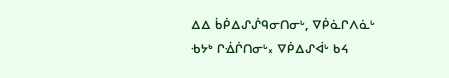ᐃᐃ ᑳᑮᐃᔑᔒᑫᓂᑎᓂᒡ, ᐁᑮᓈᒋᐱᓈᒡ ᑾᔭᒃ ᒋᐐᒌᑎᓂᒡ᙮ ᐁᑮᐃᔑᐋᒡ ᑲᔦ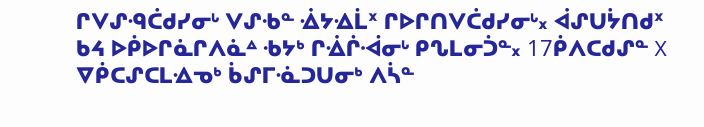ᒋᐯᔑᑴᑖᑯᓯᓂᒡ ᐯᔑᑾᓐ ᐐᔭᐎᒫᕽ ᒋᐅᒋᑎᐯᑖᑯᓯᓂᒡ᙮ ᐋᔑᑌᔮᑎᑯᕽ ᑲᔦ ᐅᑮᐅᒋᓈᒋᐱᓈᐞ ᑾᔭᒃ ᒋᐐᒌᐙᓂᒡ ᑭᔐᒪᓂᑑᓐ᙮ 17ᑮᐱᑕᑯᔑᓐ X ᐁᑮᑕᔑᑕᒪᐎᓀᒃ ᑳᔑᒥᓍᑐᑌᓂᒃ ᐱᓵᓐ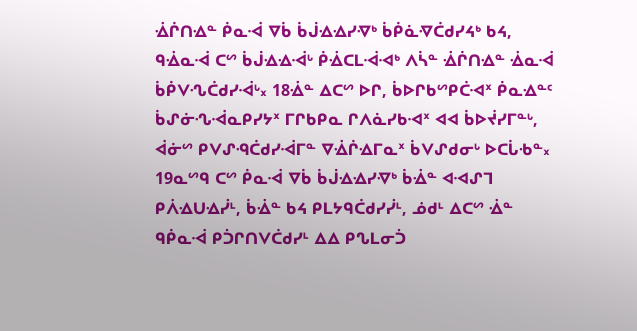ᐐᒌᑎᐎᓐ ᑮᓇᐙ ᐁᑳ ᑳᒎᐎᐎᓯᐌᒃ ᑳᑮᓈᐌᑖᑯᓯᔦᒃ ᑲᔦ, ᑫᐐᓇᐙ ᑕᔥ ᑳᒎᐎᐎᐙᒡ ᑮᐐᑕᒪᐙᐗᒃ ᐱᓵᓐ ᐐᒌᑎᐎᓐ ᐐᓇᐙ ᑳᑮᐯᔗᑖᑯᓯᐙᒡ᙮ 18ᐐᓐ ᐃᑕᔥ ᐅᒋ, ᑳᐅᒋᑲᔥᑭᑖᐗᕽ ᑮᓇᐎᓐᑦ ᑳᔑᓃᔗᐙᓇᑭᓯᔭᕽ ᒥᒋᑲᑭᓇ ᒋᐱᓈᓯᑲᐗᕽ ᐊᐊ ᑳᐅᔫᓯᒥᓐᒡ, ᐋᓃᔥ ᑭᐯᔑᑴᑖᑯᓯᐙᒥᓐ ᐁᐐᒌᐎᒥᓇᕽ ᑳᐯᔑᑯᓂᒡ ᐅᑕᒑᑾᓐ᙮ 19ᓇᔥᑫ ᑕᔥ ᑮᓇᐙ ᐁᑳ ᑳᒎᐎᐎᓯᐌᒃ ᑳᐐᓐ ᐊᐗᔑᒣ ᑭᐲᐎᑌᐎᓰᒻ, ᑳᐐᓐ ᑲᔦ ᑭᒪᔭᑫᑖᑯᓯᓰᒻ, ᓅᑯᒻ ᐃᑕᔥ ᐐᓐ ᑫᑮᓇᐙ ᑭᑑᒋᑎᐯᑖᑯᓯᒻ ᐃᐃ ᑭᔐᒪᓂᑑ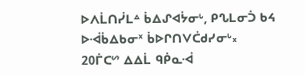ᐅᐱᒫᑎᓰᒪᐞ ᑳᐃᔑᐊᔮᓂᒡ, ᑭᔐᒪᓂᑑ ᑲᔦ ᐅᐙᑳᐃᑲᓂᕽ ᑳᐅᒋᑎᐯᑖᑯᓯᓂᒡ᙮ 20ᒦᑕᔥ ᐃᐃᒫ ᑫᑮᓇᐙ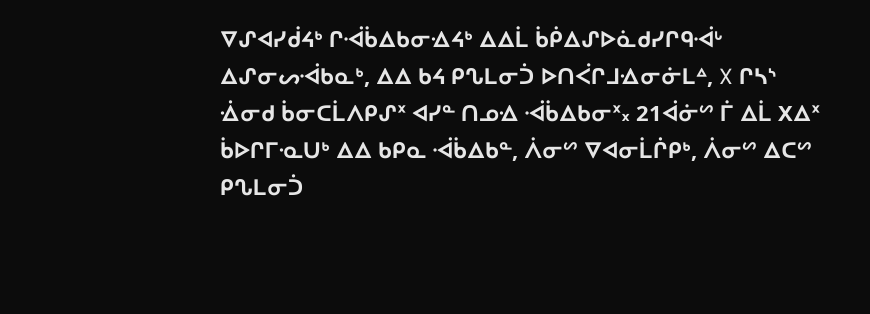ᐁᔑᐊᓯᑰᔦᒃ ᒋᐙᑳᐃᑲᓂᐎᔦᒃ ᐃᐃᒫ ᑳᑮᐃᔑᐅᓈᑯᓯᒋᑫᐙᒡ ᐃᔑᓂᔕᐙᑲᓇᒃ, ᐃᐃ ᑲᔦ ᑭᔐᒪᓂᑑ ᐅᑎᐹᒋᒧᐎᓂᓃᒪᐞ, X ᒋᓴᔅ ᐐᓂᑯ ᑳᓂᑕᒫᐱᑭᔑᕽ ᐊᓯᓐ ᑎᓄᐎ ᐙᑳᐃᑲᓂᕽ᙮ 21ᐋᓃᔥ ᒦ ᐃᒫ Xᐃᕽ ᑳᐅᒋᒥᓋᑌᒃ ᐃᐃ ᑲᑭᓇ ᐙᑳᐃᑲᓐ, ᐲᓂᔥ ᐁᐊᓂᒫᒌᑭᒃ, ᐲᓂᔥ ᐃᑕᔥ ᑭᔐᒪᓂᑑ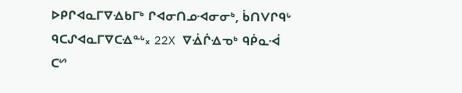ᐅᑭᒋᐊᓇᒥᐁᐎᑲᒥᒃ ᒋᐊᓂᑎᓄᐗᓂᓂᒃ, ᑳᑎᐯᒋᑫᒡ ᑫᑕᔑᐊᓇᒥᐁᑕᐎᓐᒡ᙮ 22X ᐁᐐᒌᐎᓀᒃ ᑫᑮᓇᐙ ᑕᔥ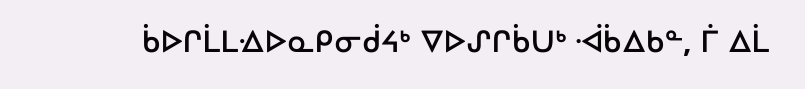ᑳᐅᒋᒫᒪᐎᐅᓇᑭᓂᑰᔦᒃ ᐁᐅᔑᒋᑳᑌᒃ ᐙᑳᐃᑲᓐ, ᒦ ᐃᒫ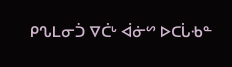ᑭᔐᒪᓂᑑ ᐁᑖᒡ ᐋᓃᔥ ᐅᑕᒑᑾᓐ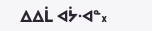ᐃᐃᒫ ᐊᔮᐗᓐ᙮